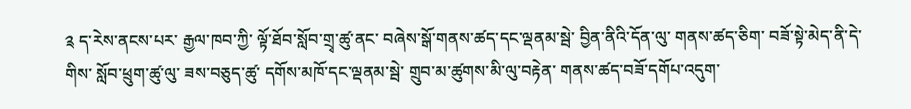༉ ད་རེས་ནངས་པར་ རྒྱལ་ཁབ་ཀྱི་ ལྟོ་ཐོབ་སློབ་གྲྭ་ཚུ་ནང་ བཞེས་སྒོ་གནས་ཚད་དང་ལྡནམ་སྦེ་ བྱིན་ནིའི་དོན་ལུ་ གནས་ཚད་ཅིག་ བཟོ་སྟེ་མེད་ནི་དེ་གིས་ སློབ་ཕྲུག་ཚུ་ལུ་ ཟས་བཅུད་ཚུ་ དགོས་མཁོ་དང་ལྡནམ་སྦེ་ གྲུབ་མ་ཚུགས་མི་ལུ་བརྟེན་ གནས་ཚད་བཟོ་དགོཔ་འདུག་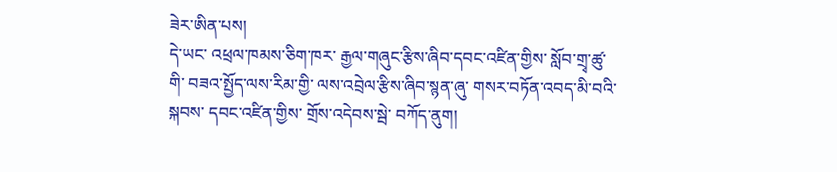ཟེར་ཨིན་པས།
དེ་ཡང་ འཕྲལ་ཁམས་ཅིག་ཁར་ རྒྱལ་གཞུང་རྩིས་ཞིབ་དབང་འཛིན་གྱིས་ སློབ་གྲྭ་ཚུ་གི་ བཟའ་སྤྱོད་ལས་རིམ་གྱི་ ལས་འབྲེལ་རྩིས་ཞིབ་སྙན་ཞུ་ གསར་བཏོན་འབད་མི་བའི་སྐབས་ དབང་འཛིན་གྱིས་ གྲོས་འདེབས་སྦེ་ བཀོད་ནུག།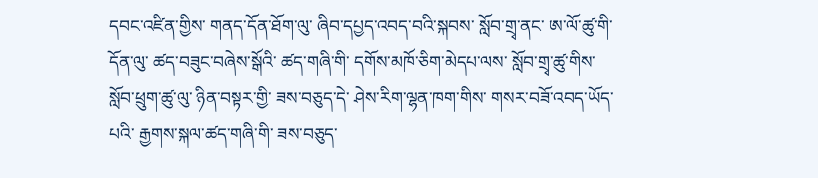དབང་འཛིན་གྱིས་ གནད་དོན་ཐོག་ལུ་ ཞིབ་དཔྱད་འབད་བའི་སྐབས་ སློབ་གྲྭ་ནང་ ཨ་ལོ་ཚུ་གི་དོན་ལུ་ ཚད་བཟུང་བཞེས་སྒོའི་ ཚད་གཞི་གི་ དགོས་མཁོ་ཅིག་མེདཔ་ལས་ སློབ་གྲྭ་ཚུ་གིས་ སློབ་ཕྲུག་ཚུ་ལུ་ ཉིན་བསྟར་གྱི་ ཟས་བཅུད་དེ་ ཤེས་རིག་ལྷན་ཁག་གིས་ གསར་བཟོ་འབད་ཡོད་པའི་ རྒྱགས་སྐལ་ཚད་གཞི་གི་ ཟས་བཅུད་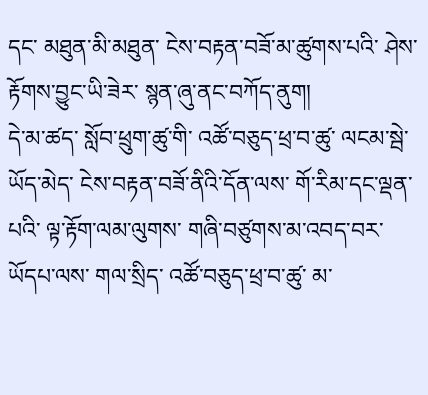དང་ མཐུན་མི་མཐུན་ ངེས་བརྟན་བཟོ་མ་ཚུགས་པའི་ ཤེས་རྟོགས་བྱུང་ཡི་ཟེར་ སྙན་ཞུ་ནང་བཀོད་ནུག།
དེ་མ་ཚད་ སློབ་ཕྲུག་ཚུ་གི་ འཚོ་བཅུད་ཕྲ་བ་ཚུ་ ལངམ་སྦེ་ཡོད་མེད་ ངེས་བརྟན་བཟོ་ནིའི་དོན་ལས་ གོ་རིམ་དང་ལྡན་པའི་ ལྟ་རྟོག་ལམ་ལུགས་ གཞི་བཙུགས་མ་འབད་བར་ཡོདཔ་ལས་ གལ་སྲིད་ འཚོ་བཅུད་ཕྲ་བ་ཚུ་ མ་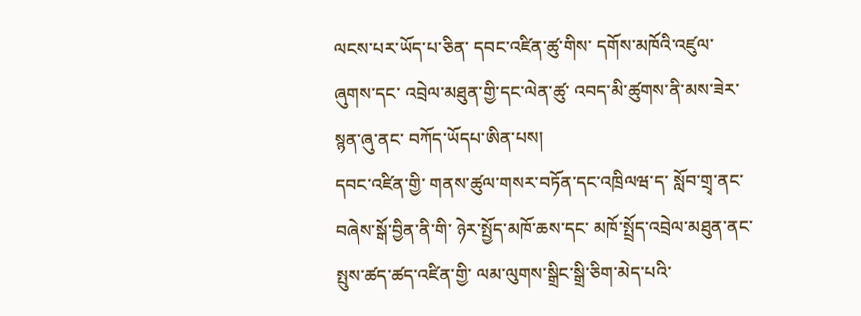ལངས་པར་ཡོད་པ་ཅིན་ དབང་འཛིན་ཚུ་གིས་ དགོས་མཁོའི་འཛུལ་ཞུགས་དང་ འབྲེལ་མཐུན་གྱི་དང་ལེན་ཚུ་ འབད་མི་ཚུགས་ནི་མས་ཟེར་ སྙན་ཞུ་ནང་ བཀོད་ཡོདཔ་ཨིན་པས།
དབང་འཛིན་གྱི་ གནས་ཚུལ་གསར་བཏོན་དང་འཁྲིལཝ་ད་ སློབ་གྲྭ་ནང་ བཞེས་སྒོ་བྱིན་ནི་གི་ ཉེར་སྤྱོད་མཁོ་ཆས་དང་ མཁོ་སྤྲོད་འབྲེལ་མཐུན་ནང་ སྤུས་ཚད་ཚད་འཛིན་གྱི་ ལམ་ལུགས་སྒྲིང་སྒྲི་ཅིག་མེད་པའི་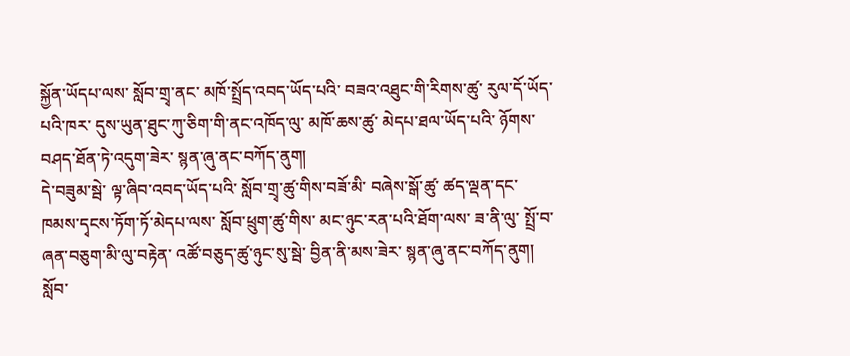སྐྱོན་ཡོདཔ་ལས་ སློབ་གྲྭ་ནང་ མཁོ་སྤྲོད་འབད་ཡོད་པའི་ བཟའ་འཐུང་གི་རིགས་ཚུ་ རུལ་དོ་ཡོད་པའི་ཁར་ དུས་ཡུན་ཐུང་ཀུ་ཅིག་གི་ནང་འཁོད་ལུ་ མཁོ་ཆས་ཚུ་ མེདཔ་ཐལ་ཡོད་པའི་ ཉོགས་བཤད་ཐོན་ཏེ་འདུག་ཟེར་ སྙན་ཞུ་ནང་བཀོད་ནུག།
དེ་བཟུམ་སྦེ་ ལྟ་ཞིབ་འབད་ཡོད་པའི་ སློབ་གྲྭ་ཚུ་གིས་བཟོ་མི་ བཞེས་སྒོ་ཚུ་ ཚད་ལྡན་དང་ ཁམས་དྭངས་ཏོག་ཏོ་མེདཔ་ལས་ སློབ་ཕྲུག་ཚུ་གིས་ མང་ཉུང་རན་པའི་ཐོག་ལས་ ཟ་ནི་ལུ་ སྤྲོ་བ་ཞན་བཅུག་མི་ལུ་བརྟེན་ འཚོ་བཅུད་ཚུ་ཉུང་སུ་སྦེ་ བྱིན་ནི་མས་ཟེར་ སྙན་ཞུ་ནང་བཀོད་ནུག།
སློབ་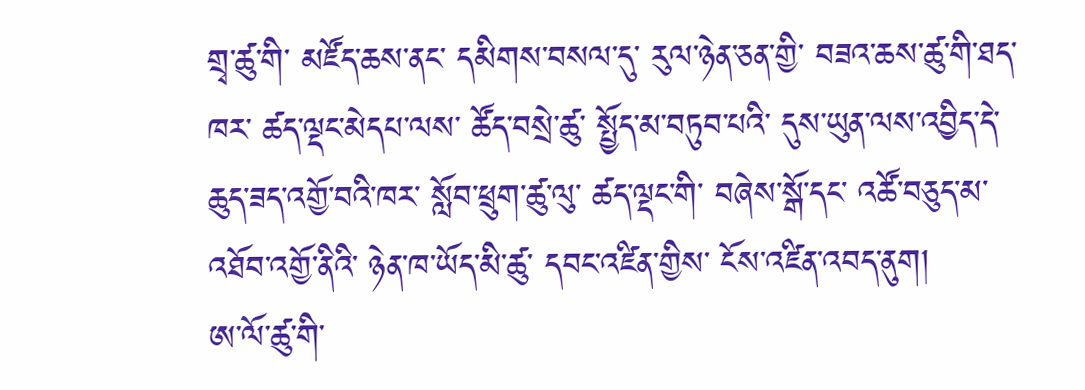གྲྭ་ཚུ་གི་ མཛོད་ཆས་ནང་ དམིགས་བསལ་དུ་ རུལ་ཉེན་ཅན་གྱི་ བཟའ་ཆས་ཚུ་གི་ཐད་ཁར་ ཚད་ལྡང་མེདཔ་ལས་ ཚོད་བསྲེ་ཚུ་ སྤྱོད་མ་བཏུབ་པའི་ དུས་ཡུན་ལས་འབྱིད་དེ་ ཆུད་ཟད་འགྱོ་བའི་ཁར་ སློབ་ཕྲུག་ཚུ་ལུ་ ཚད་ལྡང་གི་ བཞེས་སྒོ་དང་ འཚོ་བཅུད་མ་འཐོབ་འགྱོ་ནིའི་ ཉེན་ཁ་ཡོད་མི་ཚུ་ དབང་འཛིན་གྱིས་ ངོས་འཛིན་འབད་ནུག།
ཨ་ལོ་ཚུ་གི་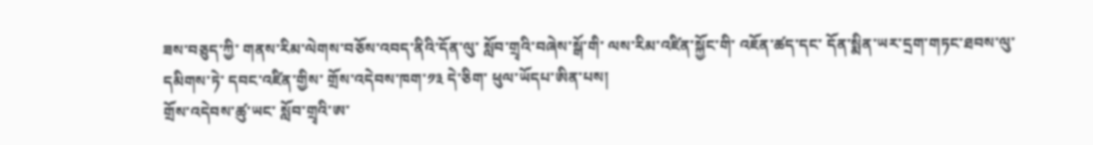ཟས་བཅུད་ཀྱི་ གནས་རིམ་ལེགས་བཅོས་འབད་ནིའི་དོན་ལུ་ སློབ་གྲྭའི་བཞེས་སྒོ་གི་ ལས་རིམ་འཛིན་སྐྱོང་གི་ འཇོན་ཚད་དང་ དོན་སྨིན་ཡར་དྲག་གཏང་ཐབས་ལུ་དམིགས་ཏེ་ དབང་འཛིན་གྱིས་ གྲོས་འདེབས་ཁག་༡༣ དེ་ཅིག་ ཕུལ་ཡོདཔ་ཨིན་པས།
གྲོས་འདེབས་ཚུ་ཡང་ སློབ་གྲྭའི་ཨ་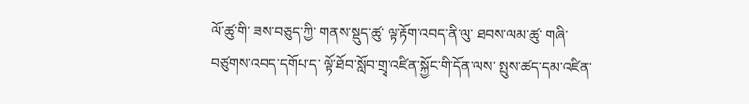ལོ་ཚུ་གི་ ཟས་བཅུད་ཀྱི་ གནས་སྡུད་ཚུ་ ལྟ་རྟོག་འབད་ནི་ལུ་ ཐབས་ལམ་ཚུ་ གཞི་བཙུགས་འབད་དགོཔ་ད་ ལྟོ་ཐོབ་སློབ་གྲྭ་འཛིན་སྐྱོང་གི་དོན་ལས་ སྤུས་ཚད་དམ་འཛིན་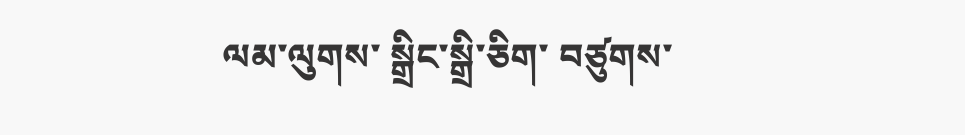ལམ་ལུགས་ སྒྲིང་སྒྲི་ཅིག་ བཙུགས་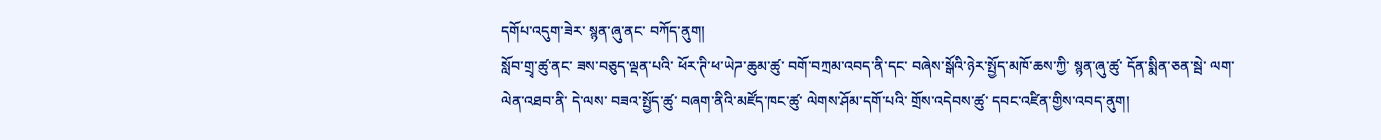དགོཔ་འདུག་ཟེར་ སྙན་ཞུ་ནང་ བཀོད་ནུག།
སློབ་གྲྭ་ཚུ་ནང་ ཟས་བཅུད་ལྡན་པའི་ ཕོར་ཊི་ཕ་ཡེཌ་ཆུམ་ཚུ་ བགོ་བཀྲམ་འབད་ནི་དང་ བཞེས་སྒོའི་ཉེར་སྤྱོད་མཁོ་ཆས་ཀྱི་ སྙན་ཞུ་ཚུ་ དོན་སྨིན་ཅན་སྦེ་ ལག་ལེན་འཐབ་ནི་ དེ་ལས་ བཟའ་སྤྱོད་ཚུ་ བཞག་ནིའི་མཛོད་ཁང་ཚུ་ ལེགས་ཤོམ་དགོ་པའི་ གྲོས་འདེབས་ཚུ་ དབང་འཛིན་གྱིས་འབད་ནུག།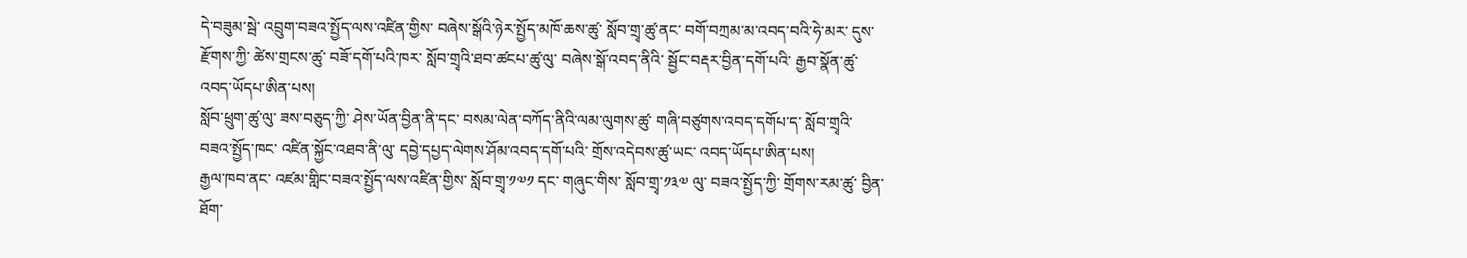དེ་བཟུམ་སྦེ་ འབྲུག་བཟའ་སྤྱོད་ལས་འཛིན་གྱིས་ བཞེས་སྒོའི་ཉེར་སྤྱོད་མཁོ་ཆས་ཚུ་ སློབ་གྲྭ་ཚུ་ནང་ བགོ་བཀྲམ་མ་འབད་བའི་ཧེ་མར་ དུས་རྫོགས་ཀྱི་ ཚེས་གྲངས་ཚུ་ བཟོ་དགོ་པའི་ཁར་ སློབ་གྲྭའི་ཐབ་ཚངཔ་ཚུ་ལུ་ བཞེས་སྒོ་འབད་ནིའི་ སྦྱོང་བརྡར་བྱིན་དགོ་པའི་ རྒྱབ་སྣོན་ཚུ་ འབད་ཡོདཔ་ཨིན་པས།
སློབ་ཕྲུག་ཚུ་ལུ་ ཟས་བཅུད་ཀྱི་ ཤེས་ཡོན་བྱིན་ནི་དང་ བསམ་ལེན་བཀོད་ནིའི་ལམ་ལུགས་ཚུ་ གཞི་བཙུགས་འབད་དགོཔ་ད་ སློབ་གྲྭའི་བཟའ་སྤྱོད་ཁང་ འཛིན་སྐྱོང་འཐབ་ནི་ལུ་ དབྱེ་དཔྱད་ལེགས་ཤོམ་འབད་དགོ་པའི་ གྲོས་འདེབས་ཚུ་ཡང་ འབད་ཡོདཔ་ཨིན་པས།
རྒྱལ་ཁབ་ནང་ འཛམ་གླིང་བཟའ་སྤྱོད་ལས་འཛིན་གྱིས་ སློབ་གྲྭ་༡༧༡ དང་ གཞུང་གིས་ སློབ་གྲྭ་༡༣༧ ལུ་ བཟའ་སྤྱོད་ཀྱི་ གྲོགས་རམ་ཚུ་ བྱིན་ཐོག་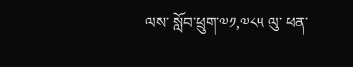ལས་ སློབ་ཕྲུག་༧༡,༧༨༥ ལུ་ ཕན་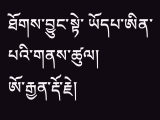ཐོགས་བྱུང་སྟེ་ ཡོདཔ་ཨིན་པའི་གནས་ཚུལ།
ཨོ་རྒྱན་རྡོ་རྗེ།